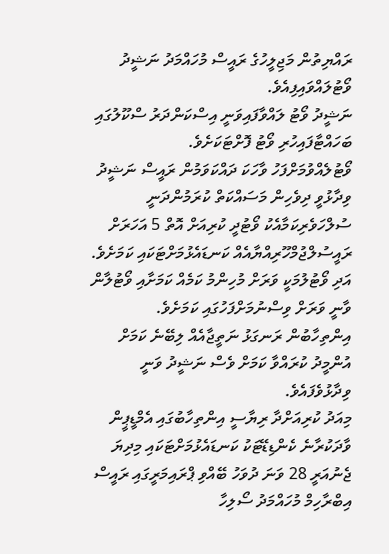ރައްޔިތުން މަޖިލީހުގެ ރައީސް މުހައްމަދު ނަޝީދު ވޯޓުލައްވައިފިއެވެ.
ނަޝީދު ވޯޓު ލައްވާފައިވަނީ އިސްކަންދަރު ސްކޫލުގައި ބަހައްޓާފައިހުރި ވޯޓު ފޮށްޓަކަށެވެ.
ވޯޓުލެއްވުމަށްފަހު ވާހަކަ ދައްކަވަމުން ރައީސް ނަޝީދު ވިދާޅުވީ ދިވެހިން މަސައްކަތް ކުރަމުންދަނީ ސުލްހަވެރިކަމާއެކު ވޯޓުދީ ކުރިއަށް އޮތް 5 އަހަރަށް ރައީސުލްޖުމްހޫރިއްޔާއެއް ކަނޑައެޅުމަށްޓަކައި ކަމަށެވެ. އަދި ވޯޓުލުމަކީ ވަރަށް މުހިންމު ކަމެއް ކަމަށާއި ވޯޓުލާން ވާނީ ވަރަށް ވިސްނުމަށްފަހުގައި ކަމަށެވެ. އިންތިހާބުން ރަނގަޅު ނަތީޖާއެއް ލިބޭނެ ކަމަށް އުންމީދު ކުރައްވާ ކަމަށް ވެސް ނަޝީދު ވަނީ ވިދާޅުވެފައެވެ.
މިއަދު ކުރިއަށްދާ ރިޔާސީ އިންތިހާބުގައި އެމްޑީޕީން ވާދަކުރާނެ ކެންޑިޑޭޓަކު ކަނޑައެޅުމަށްޓަކައި މިދިޔަ ޖެނުއަރީ 28 ވަނަ ދުވަހު ބޭއްވި ޕްރައިމަރީގައި ރައީސް އިބްރާހިމް މުހައްމަދު ސޯލިހާ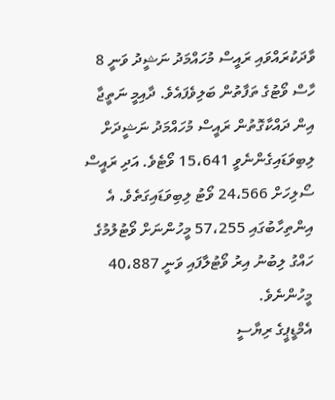ވާދަކުރައްވައި ރައީސް މުހައްމަދު ނަޝީދު ވަނީ 8 ހާސް ވޯޓުގެ ތަފާތުން ބަލިވެފައެވެ. ދާއިމީ ނަތީޖާ އިން ދައްކާގޮތުން ރައީސް މުހައްމަދު ނަޝީދަށް ލިބިވަޑައިގެންނެވީ 15،641 ވޯޓެވެ. އަދި ރައީސް ސޯލިހަށް 24،566 ވޯޓު ލިބިވަޑައިގަތެވެ. އެ އިންތިހާބުގައި 57،255 މީހުންނަށް ވޯޓުލުމުގެ ހައްގު ލިބުނު އިރު ވޯޓުލާފައި ވަނީ 40،887 މީހުންނެވެ.
އެމްޑީޕީގެ ރިޔާސީ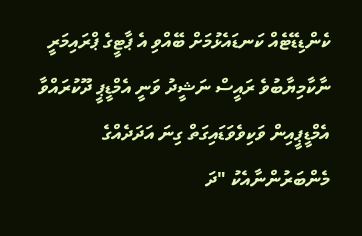ކެންޑިޑޭޓެއް ކަނޑައެޅުމަށް ބޭއްވި އެ ޕާޓީގެ ޕްރައިމަރީ ނާކާމިޔާބުވެ ރައީސް ނަޝީދު ވަނީ އެމްޑީޕީ ދޫކުރައްވާ އެމްޑީޕީއިން ވަކިވެވަޑައިގަތް ގިނަ އަދަދެއްގެ މެންބަރުންނާއެކު "ދަ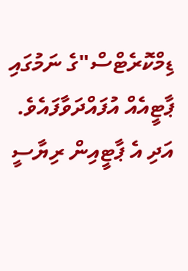ޑިމްކޮރެޓްސް"ގެ ނަމުގައި ޕާޓީއެއް އުފައްދަވާފައެވެ. އަދި އެ ޕާޓީއިން ރިޔާސީ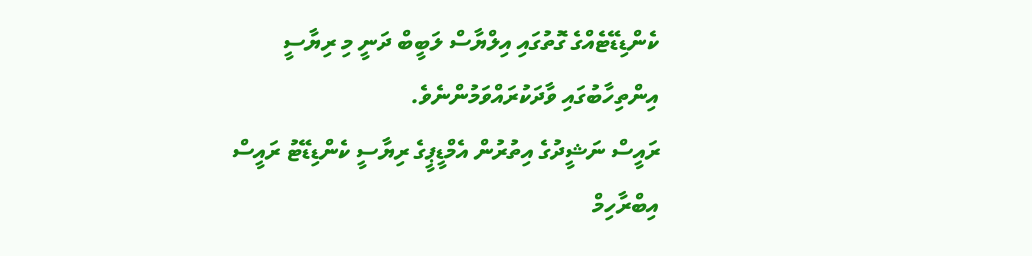ކެންޑިޑޭޓެއްގެ ގޮތުގައި އިލްޔާސް ލަބީބް ދަނީ މި ރިޔާސީ އިންތިހާބުގައި ވާދަކުރައްވަމުންނެވެ.
ރައީސް ނަޝީދުގެ އިތުރުން އެމްޑީޕީގެ ރިޔާސީ ކެންޑިޑޭޓު ރައީސް އިބްރާހިމް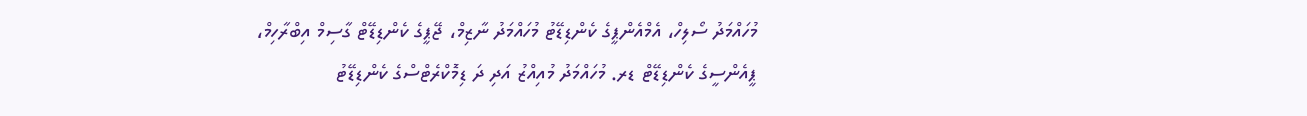މުހައްމަދު ސޯލިހް، އެމްއެންޕީގެ ކެންޑިޑޭޓު މުހައްމަދު ނާޒިމް، ޖޭޕީގެ ކެންޑިޑޭޓް ގާސިމް އިބްރާހިމް، ޕީއެންސީގެ ކެންޑިޑޭޓް ޑރ. މުހައްމަދު މުއިއްޒު އަދި ދަ ޑިމޮކްރެޓްސްގެ ކެންޑިޑޭޓު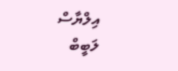އިލްޔާސް ލަބީބް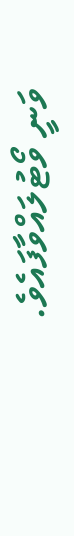ވަނީ ވޯޓުލައްވާފައެވެ.